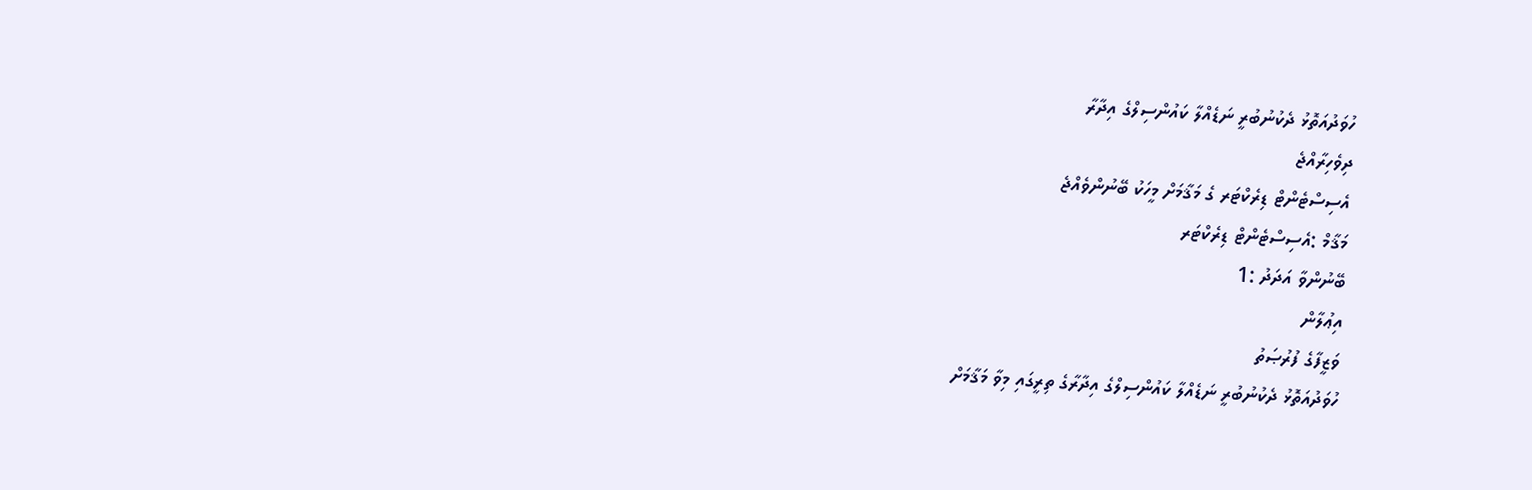ހުވަދުއަތޮޅު ދެކުނުބުރީ ނަޑެއްލާ ކައުންސިލްގެ އިދާރާ
ދިވެހިރާއްޖެ
އެސިސްޓެންޓް ޑިރެކްޓަރ ގެ މަޤާމަށް މީހަކު ބޭނުންވެއްޖެ
މަޤާމް :އެސިސްޓެންޓް ޑިރެކްޓަރ
ބޭނުންވާ އަދަދު :1
އިޢުލާން
ވަޒީފާގެ ފުރުޞަތު
ހުވަދުއަތޮޅު ދެކުނުބުރީ ނަޑެއްލާ ކައުންސިލްގެ އިދާރާގެ ތިރީގައި މިވާ މަޤާމަށް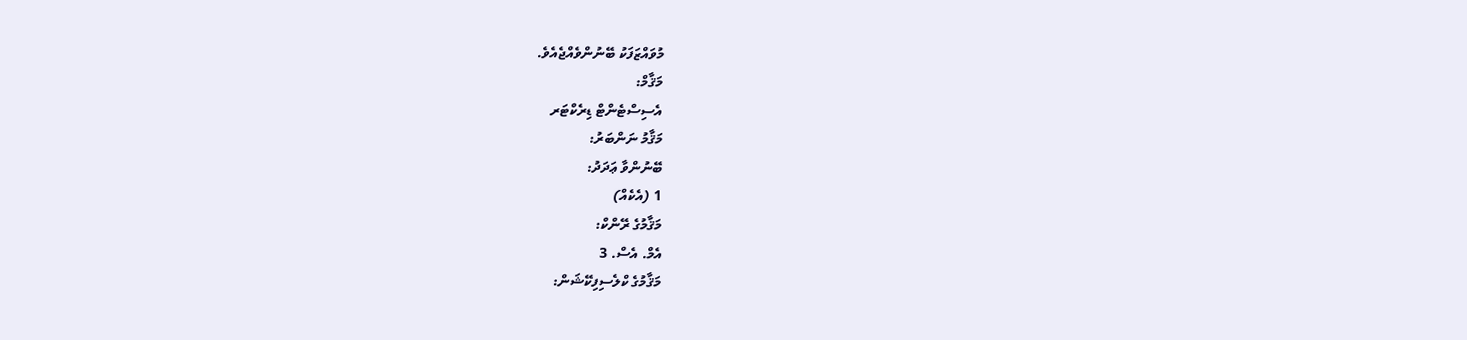މުވައްޒަފަކު ބޭނުންވެއްޖެއެވެ.
މަޤާމް:
އެސިސްޓެންޓް ޑިރެކްޓަރ
މަޤާމު ނަންބަރު:
ބޭނުންވާ ޢަދަދު:
1 (އެކެއް)
މަޤާމުގެ ރޭންކް:
އެމް. އެސް. 3
މަޤާމުގެ ކްލެސިފިކޭޝަން: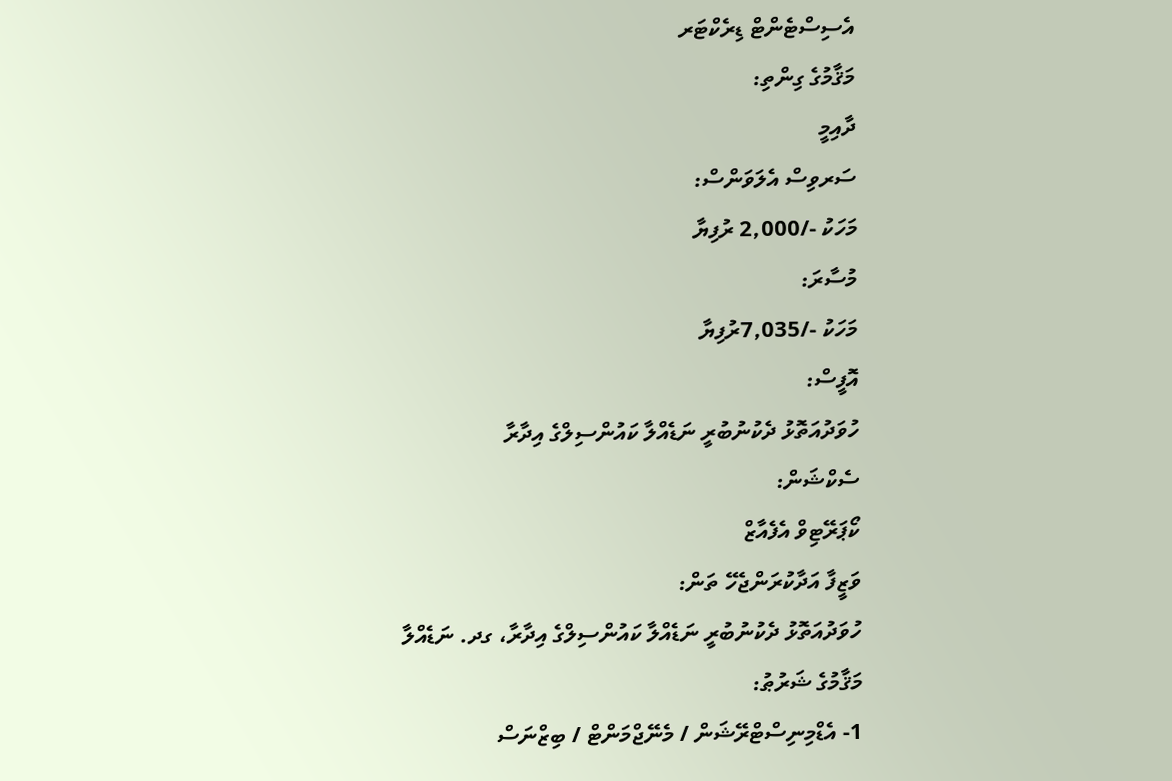އެސިސްޓެންޓް ޑިރެކްޓަރ
މަޤާމުގެ ގިންތި:
ދާއިމީ
ސަރވިސް އެލަވަންސް:
މަހަކު -/2,000 ރުފިޔާ
މުސާރަ:
މަހަކު -/7,035ރުފިޔާ
އޮފީސް:
ހުވަދުއަތޮޅު ދެކުނުބުރީ ނަޑެއްލާ ކައުންސިލްގެ އިދާރާ
ސެކްޝަން:
ކޯޕަރޭޓިވް އެފެއާޒް
ވަޒީފާ އަދާކުރަންޖެހޭ ތަން:
ހުވަދުއަތޮޅު ދެކުނުބުރީ ނަޑެއްލާ ކައުންސިލްގެ އިދާރާ، ގދ. ނަޑެއްލާ
މަޤާމުގެ ޝަރުޠު:
1- އެޑްމިނިސްޓްރޭޝަން / މެނޭޖްމަންޓް / ބިޒްނަސް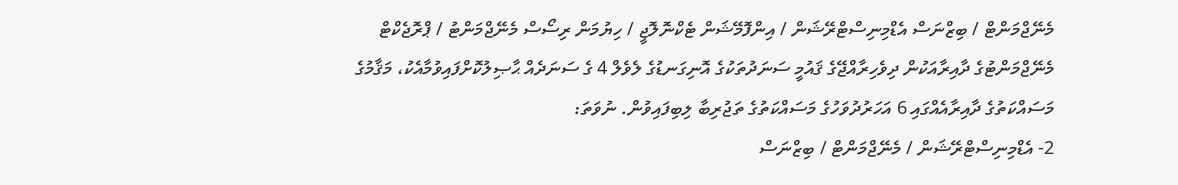މެނޭޖްމަންޓް / ބިޒްނަސް އެޑްމިނިސްޓްރޭޝަން / އިންފޮމޭޝަން ޓެކްނޮލޮޖީ / ހިޔުމަން ރިސޯސް މެނޭޖްމަންޓު / ޕްރޮޖެކްޓް މެނޭޖްމަންޓުގެ ދާއިރާއަކުން ދިވެހިރާއްޖޭގެ ޤައުމީ ސަނަދުތަކުގެ އޮނިގަނޑުގެ ލެވެލް 4 ގެ ސަނަދެއް ޙާޞިލުކޮށްފައިވުމާއެކު، މަޤާމުގެ މަސައްކަތުގެ ދާއިރާއެއްގައި 6 އަހަރުދުވަހުގެ މަސައްކަތުގެ ތަޖުރިބާ ލިބިފައިވުން. ނުވަތަ:
2- އެޑްމިނިސްޓްރޭޝަން / މެނޭޖްމަންޓް / ބިޒްނަސް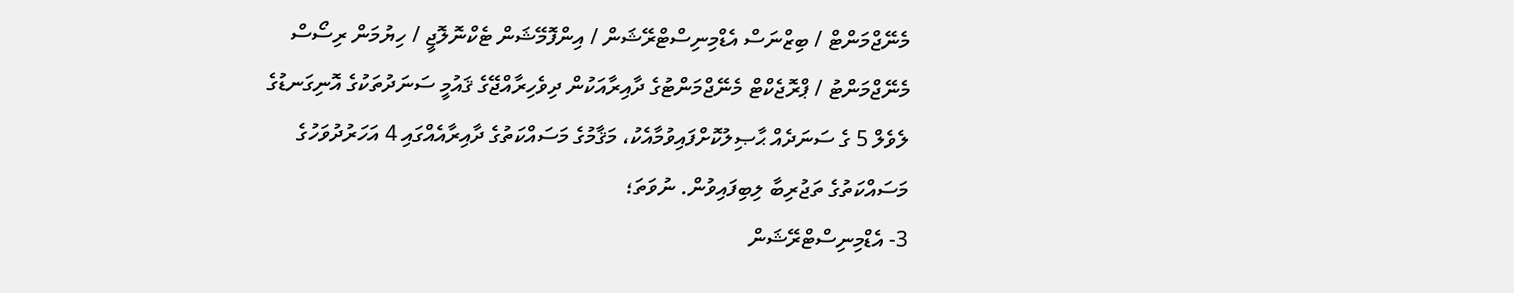މެނޭޖްމަންޓް / ބިޒްނަސް އެޑްމިނިސްޓްރޭޝަން / އިންފޮމޭޝަން ޓެކްނޮލޮޖީ / ހިޔުމަން ރިސޯސް މެނޭޖްމަންޓު / ޕްރޮޖެކްޓް މެނޭޖްމަންޓުގެ ދާއިރާއަކުން ދިވެހިރާއްޖޭގެ ޤައުމީ ސަނަދުތަކުގެ އޮނިގަނޑުގެ ލެވެލް 5 ގެ ސަނަދެއް ޙާޞިލުކޮށްފައިވުމާއެކު، މަޤާމުގެ މަސައްކަތުގެ ދާއިރާއެއްގައި 4 އަހަރުދުވަހުގެ މަސައްކަތުގެ ތަޖުރިބާ ލިބިފައިވުން. ނުވަތަ؛
3- އެޑްމިނިސްޓްރޭޝަން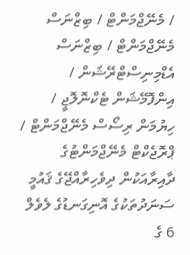/ މެނޭޖްމަންޓް / ބިޒްނަސް މެނޭޖްމަންޓް / ބިޒްނަސް އެޑްމިނިސްޓްރޭޝަން / އިންފޮމޭޝަން ޓެކްނޮލޮޖީ / ހިޔުމަން ރިސޯސް މެނޭޖްމަންޓް / ޕްރޮޖެކްޓް މެނޭޖްމަންޓުގެ ދާއިރާއަކުން ދިވެހިރާއްޖޭގެ ޤައުމީ ސަނަދުތަކުގެ އޮނިގަނޑުގެ ލެވެލް 6 ގެ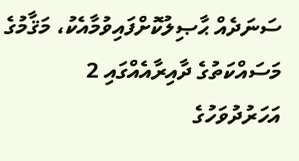ސަނަދެއް ޙާޞިލުކޮށްފައިވުމާއެކު، މަޤާމުގެ މަސައްކަތުގެ ދާއިރާއެއްގައި 2 އަހަރުދުވަހުގެ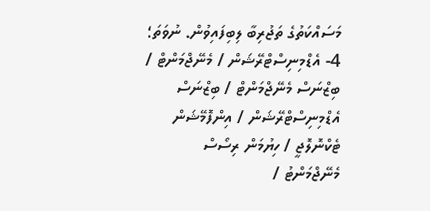މަސައްކަތުގެ ތަޖުރިބާ ލިބިފައިވުން. ނުވަތަ؛
4- އެޑްމިނިސްޓްރޭޝަން / މެނޭޖްމަންޓް / ބިޒްނަސް މެނޭޖްމަންޓް / ބިޒްނަސް އެޑްމިނިސްޓްރޭޝަން / އިންފޮމޭޝަން ޓެކްނޮލޮޖީ / ހިޔުމަން ރިސޯސް މެނޭޖްމަންޓު /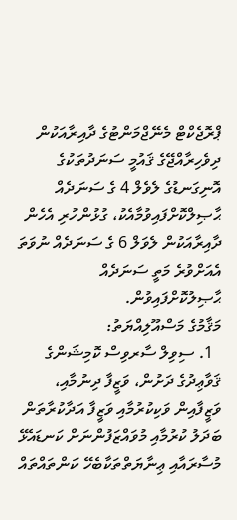ޕްރޮޖެކްޓް މެނޭޖްމަންޓުގެ ދާއިރާއަކުން ދިވެހިރާއްޖޭގެ ޤައުމީ ސަނަދުތަކުގެ އޮނިގަނޑުގެ ލެވެލް 4 ގެ ސަނަދެއް ޙާޞިލްކޮށްފައިވުމާއެކު، ގުޅުންހުރި އެހެން ދާއިރާއަކުން ލެވަލް 6 ގެ ސަނަދެއް ނުވަތަ އެއަށްވުރެ މަތީ ސަނަދެއް ޙާޞިލުކޮށްފައިވުން.
މަޤާމުގެ މަސްއޫލިއްޔަތު:
  1. ސިވިލް ސާރވިސް ކޮމިޝަންގެ ޤަވާޢިދުގެ ދަށުން، ވަޒީފާ ދިނުމާއި، ވަޒީފާއިން ވަކިކުރުމާއި ވަޒީފާ އަދާކުރާތަން ބަދަލު ކުރުމާއި މުވައްޒަފުންނަށް ކަނޑައެޅޭ މުސާރައާއި ޢިނާޔަތްތަކާބެހޭ ކަންތައްތައް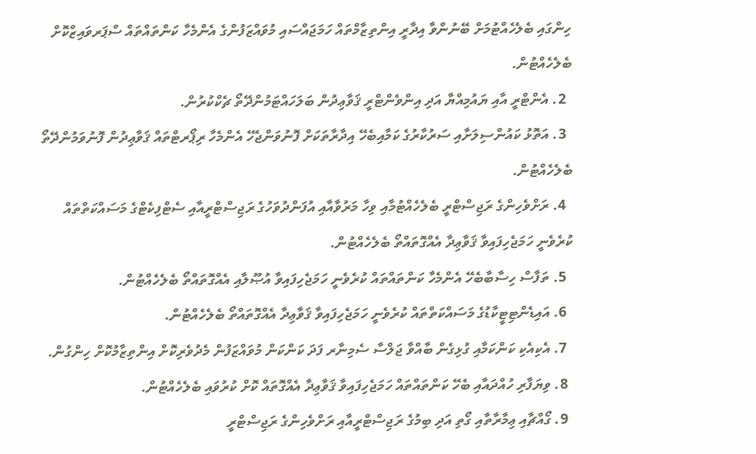ހިންގައި ބެލެހެއްޓުމަށް ބޭނުންވާ އިދާރީ އިންތިޒާމްތައް ހަމަޖައްސައި މުވައްޒަފުންގެ އެންމެހާ ކަންތައްތައް ސްޕަރވައިޒްކޮށް ބެލެހެއްޓުން.
  2. އެންޓްރީ އާއި ޔައުމިއްޔާ އަދި އިންވެންޓްރީ ޤަވާޢިދުން ބަލަހައްޓަމުންދޭތޯ ޗެކްކުރުން.
  3. އަތޮޅު ކައުންސިލަށާއި ސަރުކާރުގެ ކަމާއިބެހޭ އިދާރާތަކަށް ފޮނުވަންޖެހޭ އެންމެހާ ރިޕޯރޓްތައް ޤަވާޢިދުން ފޮނުވަމުންދޭތޯ ބެލެހެއްޓުން.
  4. ރަށްވެހިންގެ ރަޖިސްޓްރީ ބެލެހެއްޓުމާއި ވިހާ މަރުވާއާއި އުފަންދުވަހުގެ ރަޖިސްޓްރީއާއި ސެޓްފިކެޓްގެ މަސައްކަތްތައް ކުރެވެނީ ހަމަޖެހިފައިވާ ޤަވާޢިދާ އެއްގޮތައްތޯ ބެލެހެއްޓުން.
  5. ތަފާސް ހިސާބާބެހޭ އެންމެހާ ކަންތައްތައް ކުރެވެނީ ހަމަޖެހިފައިވާ އުޞޫލާއި އެއްގޮތައްތޯ ބެލެހެއްޓުން.
  6. އައިޑެންޓިޓީކާޑުގެ މަސައްކަތްތައް ކުރެވެނީ ހަމަޖެހިފައިވާ ޤަވާޢިދާ އެއްގޮތައްތޯ ބެލެހެއްޓުން.
  7. އެކިއެކި ކަންކަމާއި ގުޅިގެން ބާއްވާ ޖަލްސާ ސެމިނާރ ފަދަ ކަންކަން މުވައްޒަފުން މެދުވެރިކޮށް އިންތިޒާމުކޮށް ހިންގުން.
  8. ވިޔަފާރި ހުއްދައާއި ބެހޭ ކަންތައްތައް ހަމަޖެހިފައިވާ ޤަވާޢިދާ އެއްގޮތައް ކޮށް ކުރުވައި ބެލެހެއްޓުން.
  9. ގޯއްޗާއި ޢިމާރާތާއި ގޯތި އަދި ބިމުގެ ރަޖިސްޓްރީއާއި ރަށްވެހިންގެ ރަޖިސްޓްރީ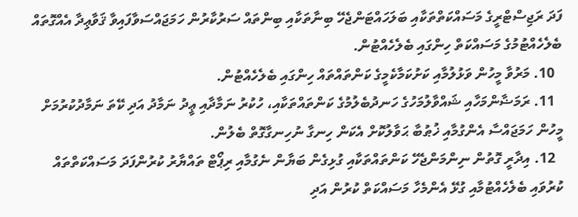ފަދަ ރަޖިސްޓްރީގެ މަސައްކަތްތަކާއި ބަލަހައްޓަންޖެހޭ ބިނާތަކާއި ބިންތައް ސަރުކާރުން ހަމަޖައްސަވާފައިވާ ޤަވާޢިދާ އެއްގޮތައް ބެލެހެއްޓުމުގެ މަސައްކަތް ހިންގައި ބެލެހެއްޓުން.
  10. މަރުވާ މީހުން ވަޅުލުމާއި ކަށުކަމާކެމީގެ ކަންތައްތައް ހިންގައި ބެލެހެއްޓުން.
  11. ރަމަޟާންމަހާއި ޝައްވާލުމަހުގެ ހަނދުބެލުމުގެ ކަންތައްތަކާއި، ހުކުރު ނަމާދާއި ޢީދު ނަމާދު އަދި ކޭތަ ނަމާދުކުރުމަށް މީހުން ހަމަޖައްސާ އެންގުމާއި ޚުޠުބާ ޙަވާލުކޮށް އެކަން ހިނގާ ނުހިނގާގޮތް ބެލުން.
  12. އިދާރީ ގޮތުން ނިންމަންޖެހޭ ކަންތައްތަކާއި ގުޅިގެން ބަޔާން ނެގުމާއި ރިޕޯޓް ތައްޔާރު ކުރުންފަދަ މަސައްކަތްތައް ކުރުވައި ބެލެހެއްޓުމާއި ގުޅޭ އެންމެހާ މަސައްކަތް ކުރުން އަދި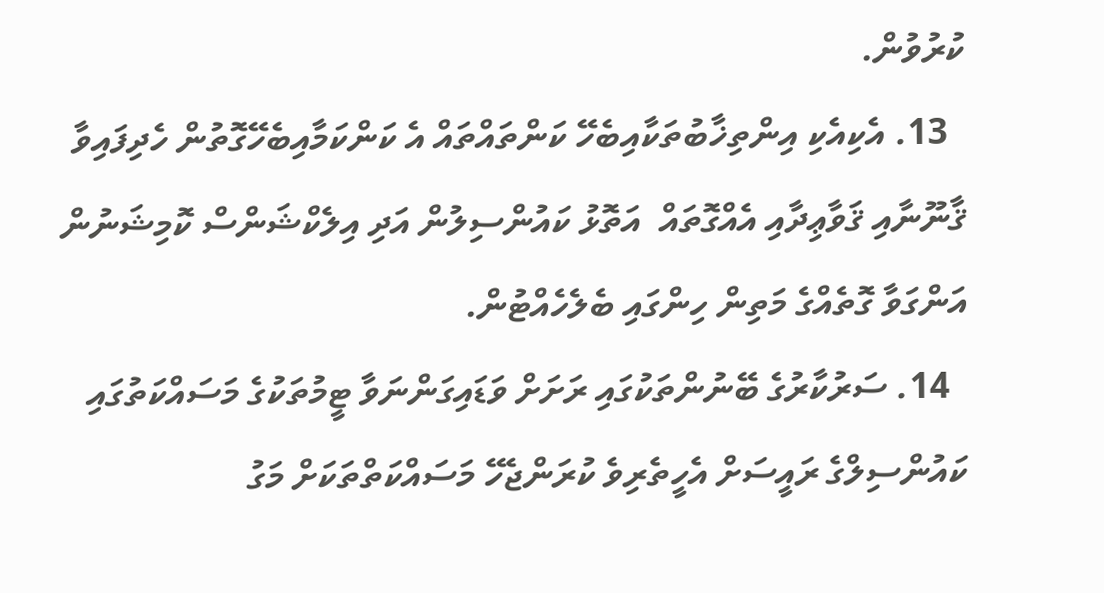ކުރުވުން.
  13. އެކިއެކި އިންތިޚާބުތަކާއިބެހޭ ކަންތައްތައް އެ ކަންކަމާއިބެހޭގޮތުން ހެދިފައިވާ ޤާނޫނާއި ޤަވާޢިދާއި އެއްގޮތައް  އަތޮޅު ކައުންސިލުން އަދި އިލެކްޝަންސް ކޮމިޝަނުން އަންގަވާ ގޮތެއްގެ މަތިން ހިންގައި ބެލެހެއްޓުން.
  14. ސަރުކާރުގެ ބޭނުންތަކުގައި ރަށަށް ވަޑައިގަންނަވާ ޓީމުތަކުގެ މަސައްކަތުގައި ކައުންސިލްގެ ރައީސަށް އެހީތެރިވެ ކުރަންޖެހޭ މަސައްކަތްތަކަށް މަގު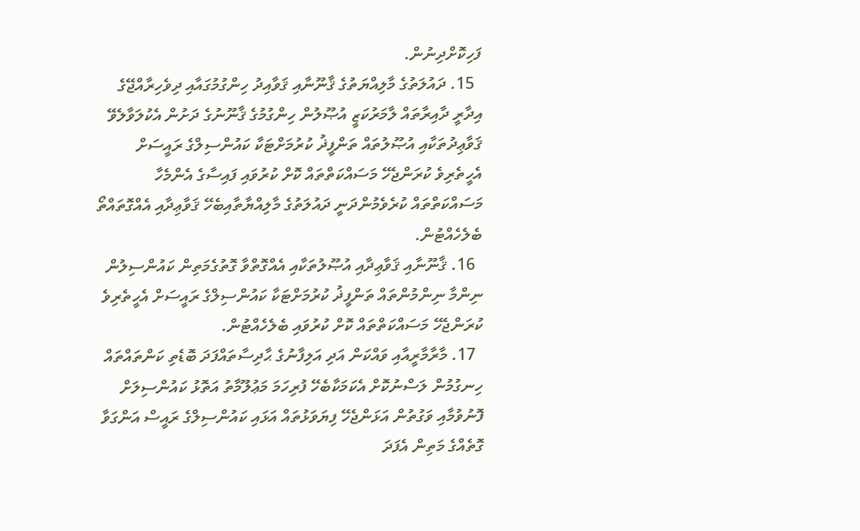ފަހިކޮށްދިނުން.
  15. ދައުލަތުގެ މާލިއްޔަތުގެ ޤާނޫނާއި ޤަވާއިދު ހިންގުމުގައާއި ދިވެހިރާއްޖޭގެ އިދާރީ ދާއިރާތައް ލާމަރުކަޒީ އުޞޫލުން ހިންގުމުގެ ޤާނޫނުގެ ދަށުން އެކުލަވާލެވޭ ޤަވާޢިދުތަކާއި އުޞޫލުތައް ތަންފީޛު ކުރުމަށްޓަކާ ކައުންސިލްގެ ރައީސަށް އެހީތެރިވެ ކުރަންޖެހޭ މަސައްކަތްތައް ކޮށް ކުރުވައި ފައިސާގެ އެންމެހާ މަސައްކަތްތައް ކުރެވެމުންދަނީ ދައުލަތުގެ މާލިއްޔާތާއިބެހޭ ޤަވާޢިދާއި އެއްގޮތައްތޯ ބެލެހެއްޓުން.
  16. ޤާނޫނާއި ޤަވާޢިދާއި އުޞޫލުތަކާއި އެއްގޮތްވާ ގޮތުގެމަތިން ކައުންސިލުން ނިންމާ ނިންމުންތައް ތަންފީޛު ކުރުމަށްޓަކާ ކައުންސިލްގެ ރައީސަށް އެހީތެރިވެ ކުރަންޖެހޭ މަސައްކަތްތައް ކޮށް ކުރުވައި ބެލެހެއްޓުން.
  17. މާރާމާރީއާއި ވައްކަން އަދި އަލިފާނުގެ ޙާދިސާތައްފަދަ ބޮޑެތި ކަންތައްތައް ހިނގުމުން ލަސްނުކޮށް އެކަމަކާބެހޭ ފުރިހަމަ މަޢުލޫމާތު އަތޮޅު ކައުންސިލަށް ފޮނުވުމާއި ވަގުތުން އަޅަންޖެހޭ ފިޔަވަޅުތައް އަޅައި ކައުންސިލްގެ ރައީސް އަންގަވާ ގޮތެއްގެ މަތިން އެފަދަ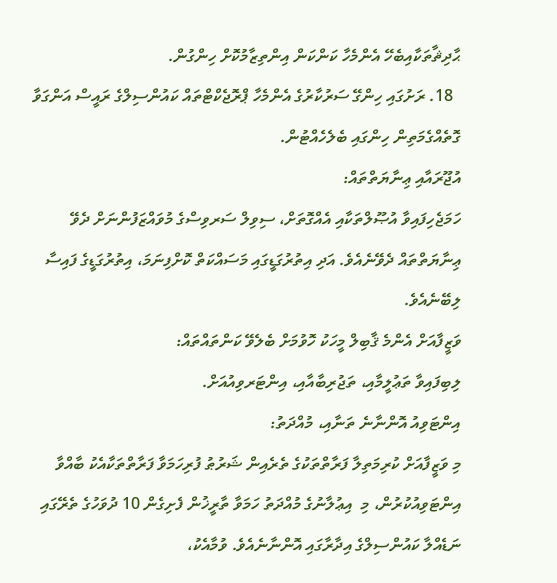ޙާދިޘާތަކާއިބެހޭ އެންމެހާ ކަންކަން އިންތިޒާމުކޮށް ހިންގުން.
  18. ރަށުގައި ހިންގޭ ސަރުކާރުގެ އެންމެހާ ޕްރޮޖެކްޓްތައް ކައުންސިލްގެ ރައީސް އަންގަވާ ގޮތެއްގެމަތިން ހިންގައި ބެލެހެއްޓުން.
އުޖޫރައާއި ޢިނާޔަތްތައް:
ހަމަޖެހިފައިވާ އުޞޫލްތަކާއި އެއްގޮތަށް، ސިވިލް ސަރވިސްގެ މުވައްޒަފުންނަށް ދެވޭ ޢިނާޔަތްތައް ދެވޭނެއެވެ. އަދި އިތުރުގަޑީގައި މަސައްކަތް ކޮށްފިނަމަ، އިތުރުގަޑީގެ ފައިސާ ލިބޭނެއެވެ.
ވަޒީފާއަށް އެންމެ ޤާބިލް މީހަކު ހޮވުމަށް ބެލެވޭ ކަންތައްތައް:
ލިބިފައިވާ ތަޢުލީމާއި، ތަޖުރިބާއާއި، އިންޓަރވިއުއަށް.
އިންޓަވިއު އޮންނާނެ ތަނާއި، މުއްދަތު:
މި ވަޒީފާއަށް ކުރިމަތިލާ ފަރާތްތަކުގެ ތެރެއިން ޝަރުޠު ފުރިހަމަވާ ފަރާތްތަކާއެކު ބާއްވާ އިންޓަވިއުކުރުން، މި  އިޢުލާނުގެ މުއްދަތު ހަމަވާ ތާރީޚުން ފެށިގެން 10 ދުވަހުގެ ތެރޭގައި ނަޑެއްލާ ކައުންސިލްގެ އިދާރާގައި އޮންނާނެއެވެ. ވުމާއެކު،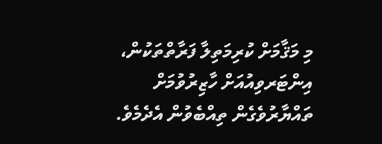މި މަޤާމަށް ކުރިމަތިލާ ފަރާތްތަކުން، އިންޓަރވިއުއަށް ހާޒިރުވުމަށް ތައްޔާރުވެގެން ތިއްބެވުން އެދެމެވެ.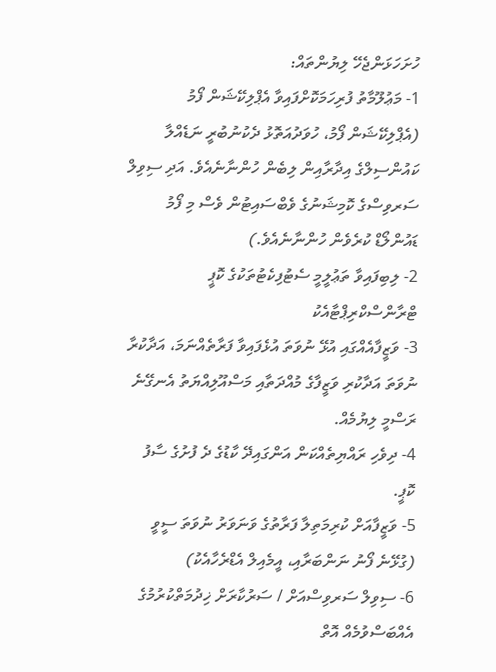ހުށަހަޅަންޖެހޭ ލިޔުންތައް:
1- މަޢުލޫމާތު ފުރިހަމަކޮށްފައިވާ އެޕްލިކޭޝަން ފޯމު (އެޕްލިކޭޝަން ފޯމު، ހުވަދުއަތޮޅު ދެކުނުބުރީ ނަޑެއްލާ ކައުންސިލްގެ އިދާރާއިން ލިބެން ހުންނާނެއެވެ. އަދި ސިވިލް ސަރވިސްގެ ކޮމިޝަނުގެ ވެބްސައިޓުން ވެސް މި ފޯމު ޑައުންލޯޑް ކުރެވެން ހުންނާނެއެވެ.)
2- ލިބިފައިވާ ތަޢުލީމީ ސެޓުފިކެޓުތަކުގެ ކޮޕީ ޓްރާންސްކްރިޕްޓާއެކު
3- ވަޒީފާއެއްގައި އުޅޭ ނުވަތަ އުޅެފައިވާ ފަރާތެއްނަމަ، އަދާކުރާ ނުވަތަ އަދާކުރި ވަޒީފާގެ މުއްދަތާއި މަސްއޫލިއްޔަތު އެނގޭނެ ރަސްމީ ލިޔުމެއް.
4- ދިވެހި ރައްޔިތެއްކަން އަންގައިދޭ ކާޑުގެ ދެ ފުށުގެ ސާފު ކޮޕީ.
5- ވަޒީފާއަށް ކުރިމަތިލާ ފަރާތުގެ ވަނަވަރު ނުވަތަ ސީވީ (ގުޅޭނެ ފޯނު ނަންބަރާއި، އީމެއިލް އެޑްރެހާއެކު)
6- ސިވިލް ސަރވިސްއަށް / ސަރުކާރަށް ޚިދުމަތްކުރުމުގެ އެއްބަސްވުމެއް އޮތް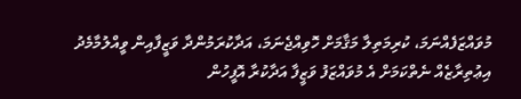މުވައްޒަފެއްނަމަ، ކުރިމަތިލާ މަޤާމަށް ހޮވިއްޖެނަމަ، އަދާކުރަމުންދާ ވަޒީފާއިން ވީއްލުމާމެދު އިޢުތިރާޒެއް ނެތްކަމަށް އެ މުވައްޒަފު ވަޒީފާ އަދާކުރާ އޮފީހުން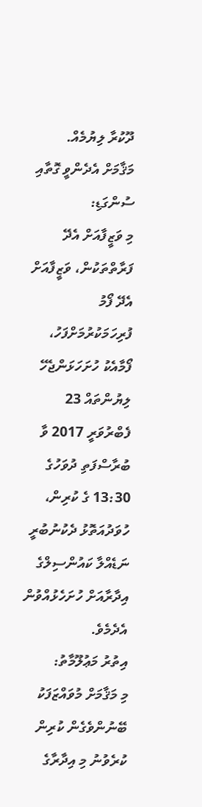ދޫކުރާ ލިޔުމެއް.
މަޤާމަށް އެދެންވީ ގޮތާއި ސުންގަޑި:
މި ވަޒީފާއަށް އެދޭ ފަރާތްތަކުން، ވަޒީފާއަށް އެދޭ ފޯމު ފުރިހަމަކުރުމަށްފަހު، ފޯމާއެކު ހުށަހަޅަންޖެހޭ ލިޔުންތައް 23 ފެބްރުވަރީ 2017 ވާ ބުރާސްފަތި ދުވަހުގެ 13:30 ގެ ކުރިން، ހުވަދުއަތޮޅު ދެކުނުބުރީ ނަޑެއްލާ ކައުންސިލްގެ އިދާރާއަށް ހުށަހެޅުއްވުން އެދެމެވެ.
އިތުރު މަޢުލޫމާތު:
މި މަޤާމަށް މުވައްޒަފަކު ބޭނުންވެގެން ކުރިން ކުރެވުނު މި އިދާރާގެ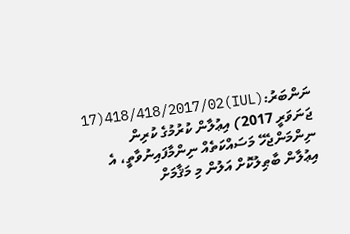ނަންބަރު:(IUL)418/418/2017/02(17 ޖަނަވަރީ 2017) އިޢުލާން ކުރުމުގެ ކުރިން ނިންމަންޖެހޭ މަސައްކަތެއް ނިންމާފައިނުވާތީ، އެ އިޢުލާން ބާޠިލުކޮށް އަލުން މި މަޤާމަށް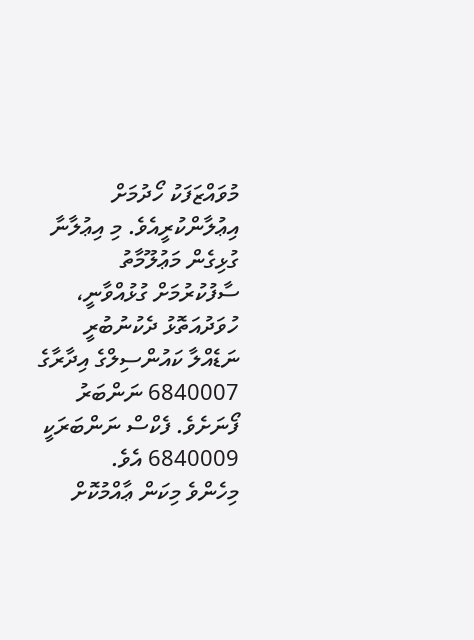މުވައްޒަފަކު ހޯދުމަށް އިޢުލާންކުރީއެވެ. މި އިޢުލާނާ ގުޅިގެން މަޢުލޫމާތު ސާފުކުރުމަށް ގުޅުއްވާނީ، ހުވަދުއަތޮޅު ދެކުނުބުރީ ނަޑެއްލާ ކައުންސިލްގެ އިދާރާގެ 6840007 ނަންބަރު ފޯނަށެވެ. ފެކްސް ނަންބަރަކީ 6840009 އެވެ.
މިހެންވެ މިކަން ޢާއްމުކޮށް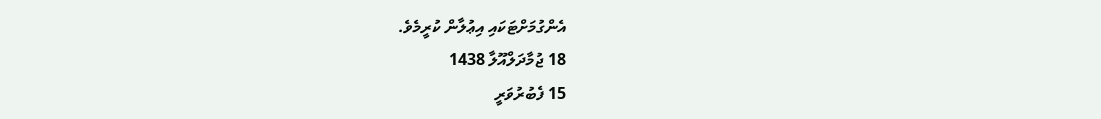އެންގުމަށްޓަކައި އިޢުލާން ކުރީމެވެ.
18 ޖުމާދަލްއޫލާ 1438
15 ފެބުރުވަރީ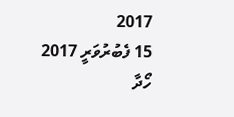2017
15 ފެބުރުވަރީ 2017
ހޯދާ